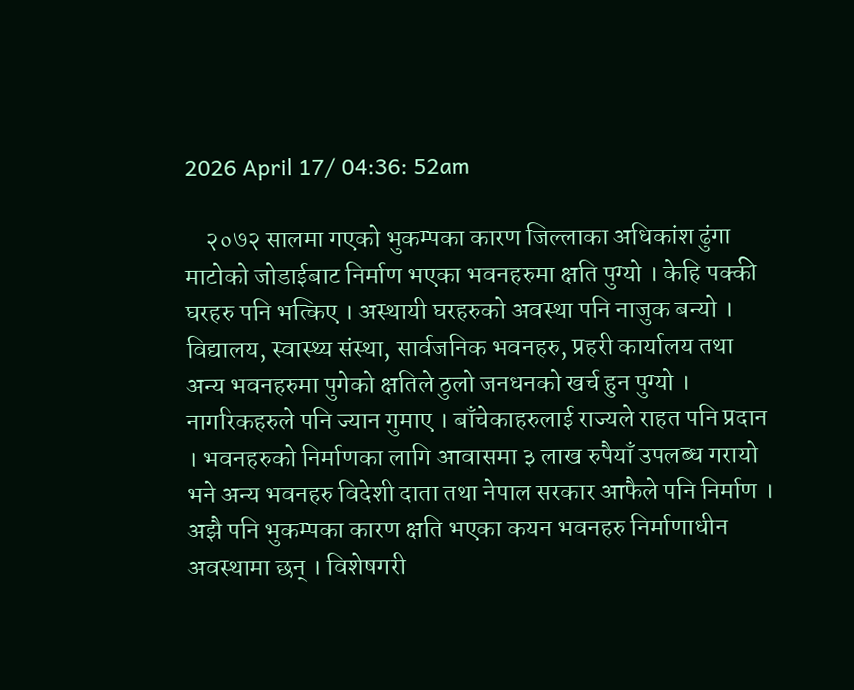2026 April 17/ 04:36: 52am

    २०७२ सालमा गएको भुकम्पका कारण जिल्लाका अधिकांश ढुंगा माटोको जोडाईबाट निर्माण भएका भवनहरुमा क्षति पुग्यो । केहि पक्की घरहरु पनि भत्किए । अस्थायी घरहरुको अवस्था पनि नाजुक बन्यो । विद्यालय, स्वास्थ्य संस्था, सार्वजनिक भवनहरु, प्रहरी कार्यालय तथा अन्य भवनहरुमा पुगेको क्षतिले ठुलो जनधनको खर्च हुन पुग्यो । नागरिकहरुले पनि ज्यान गुमाए । बाँचेकाहरुलाई राज्यले राहत पनि प्रदान । भवनहरुको निर्माणका लागि आवासमा ३ लाख रुपैयाँ उपलब्ध गरायो भने अन्य भवनहरु विदेशी दाता तथा नेपाल सरकार आफैले पनि निर्माण । अझै पनि भुकम्पका कारण क्षति भएका कयन भवनहरु निर्माणाधीन अवस्थामा छन् । विशेषगरी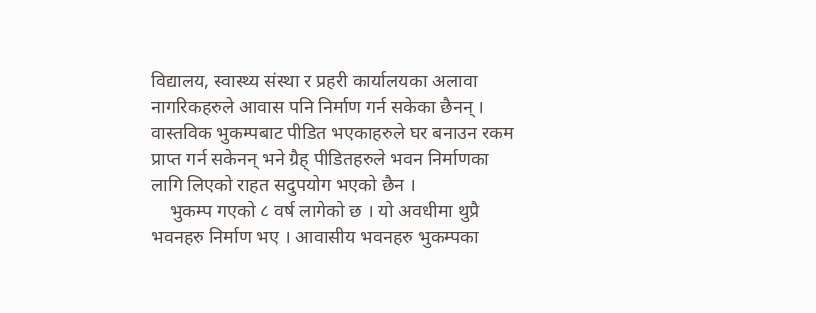विद्यालय, स्वास्थ्य संस्था र प्रहरी कार्यालयका अलावा नागरिकहरुले आवास पनि निर्माण गर्न सकेका छैनन् । वास्तविक भुकम्पबाट पीडित भएकाहरुले घर बनाउन रकम प्राप्त गर्न सकेनन् भने ग्रैह् पीडितहरुले भवन निर्माणका लागि लिएको राहत सदुपयोग भएको छैन ।
    भुकम्प गएको ८ वर्ष लागेको छ । यो अवधीमा थुप्रै भवनहरु निर्माण भए । आवासीय भवनहरु भुकम्पका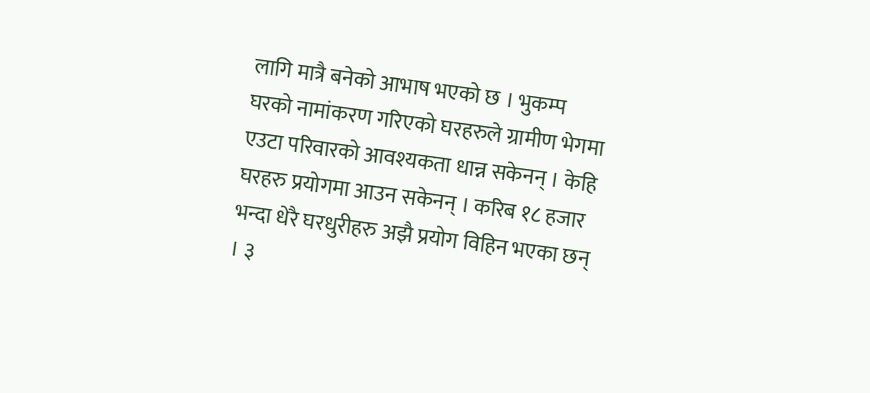लागि मात्रै बनेको आभाष भएको छ । भुकम्प घरको नामांकरण गरिएको घरहरुले ग्रामीण भेगमा एउटा परिवारको आवश्यकता धान्न सकेनन् । केहि घरहरु प्रयोगमा आउन सकेनन् । करिब १८ हजार भन्दा धेरै घरधुरीहरु अझै प्रयोग विहिन भएका छन् । ३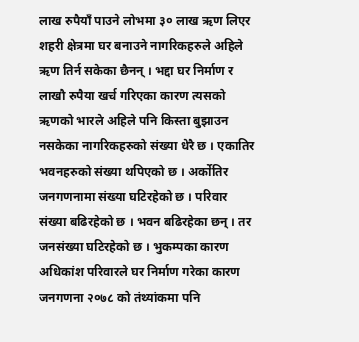लाख रुपैयाँ पाउने लोभमा ३० लाख ऋण लिएर शहरी क्षेत्रमा घर बनाउने नागरिकहरुले अहिले ऋण तिर्न सकेका छैनन् । भद्दा घर निर्माण र लाखौ रुपैया खर्च गरिएका कारण त्यसको ऋणको भारले अहिले पनि किस्ता बुझाउन नसकेका नागरिकहरुको संख्या धेरै छ । एकातिर भवनहरुको संख्या थपिएको छ । अर्कोतिर जनगणनामा संख्या घटिरहेको छ । परिवार संख्या बढिरहेको छ । भवन बढिरहेका छन् । तर जनसंख्या घटिरहेको छ । भुकम्पका कारण अधिकांश परिवारले घर निर्माण गरेका कारण जनगणना २०७८ को तंथ्यांकमा पनि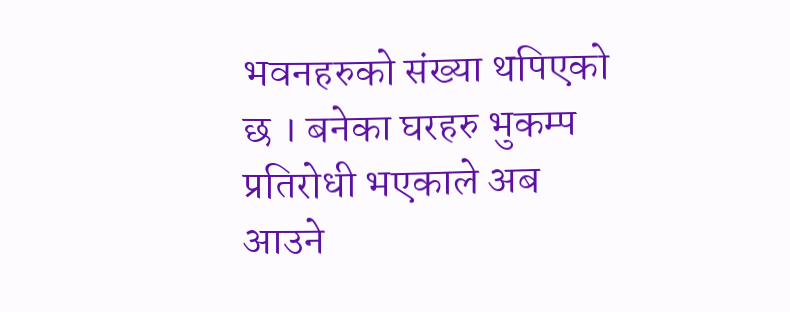भवनहरुको संख्या थपिएको छ । बनेका घरहरु भुकम्प प्रतिरोधी भएकाले अब आउने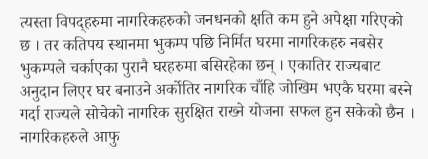त्यस्ता विपद्हरुमा नागरिकहरुको जनधनको क्षति कम हुने अपेक्षा गरिएको छ । तर कतिपय स्थानमा भुकम्प पछि निर्मित घरमा नागरिकहरु नबसेर भुकम्पले चर्काएका पुरानै घरहरुमा बसिरहेका छन् । एकातिर राज्यबाट अनुदान लिएर घर बनाउने अर्कोतिर नागरिक चाँहि जोखिम भएकै घरमा बस्ने गर्दा राज्यले सोचेको नागरिक सुरक्षित राख्ने योजना सफल हुन सकेको छैन । नागरिकहरुले आफु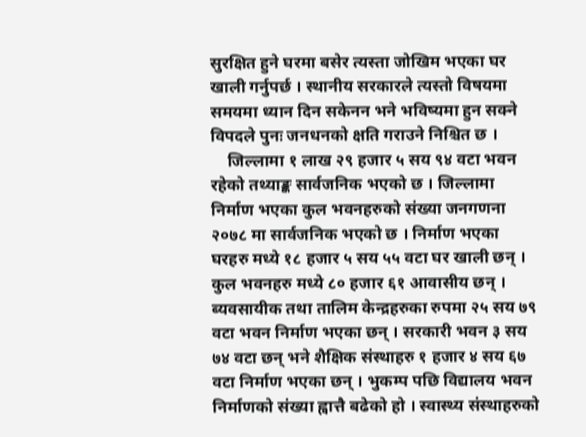सुरक्षित हुने घरमा बसेर त्यस्ता जोखिम भएका घर खाली गर्नुपर्छ । स्थानीय सरकारले त्यस्तो विषयमा समयमा ध्यान दिन सकेनन भने भविष्यमा हुन सक्ने विपदले पुनः जनधनको क्षति गराउने निश्चित छ ।
    जिल्लामा १ लाख २९ हजार ५ सय ९४ वटा भवन रहेको तथ्याङ्क सार्वजनिक भएको छ । जिल्लामा निर्माण भएका कुल भवनहरुको संख्या जनगणना २०७८ मा सार्वजनिक भएको छ । निर्माण भएका घरहरु मध्ये १८ हजार ५ सय ५५ वटा घर खाली छन् । कुल भवनहरु मध्ये ८० हजार ६१ आवासीय छन् । ब्यवसायीक तथा तालिम केन्द्रहरुका रुपमा २५ सय ७९ वटा भवन निर्माण भएका छन् । सरकारी भवन ३ सय ७४ वटा छन् भने शैक्षिक संस्थाहरु १ हजार ४ सय ६७ वटा निर्माण भएका छन् । भुकम्प पछि विद्यालय भवन निर्माणको संख्या ह्वात्तै बढेको हो । स्वास्थ्य संस्थाहरुको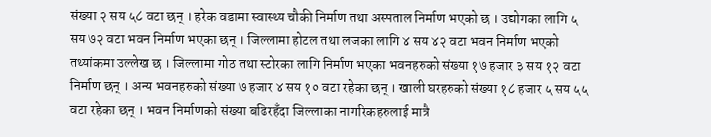संख्या २ सय ५८ वटा छन् । हरेक वडामा स्वास्थ्य चौकी निर्माण तथा अस्पताल निर्माण भएको छ । उद्योगका लागि ५ सय ७२ वटा भवन निर्माण भएका छन् । जिल्लामा होटल तथा लजका लागि ४ सय ४२ वटा भवन निर्माण भएको तथ्यांकमा उल्लेख छ । जिल्लामा गोठ तथा स्टोरका लागि निर्माण भएका भवनहरुको संख्या १७ हजार ३ सय १२ वटा निर्माण छन् । अन्य भवनहरुको संख्या ७ हजार ४ सय १० वटा रहेका छन् । खाली घरहरुको संख्या १८ हजार ५ सय ५५ वटा रहेका छन् । भवन निर्माणको संख्या बढिरहँदा जिल्लाका नागरिकहरुलाई मात्रै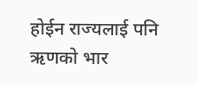होईन राज्यलाई पनि ऋणको भार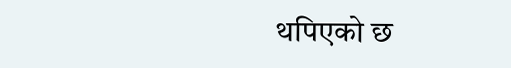थपिएको छ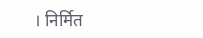। निर्मित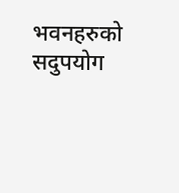भवनहरुको सदुपयोग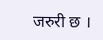जरुरी छ ।